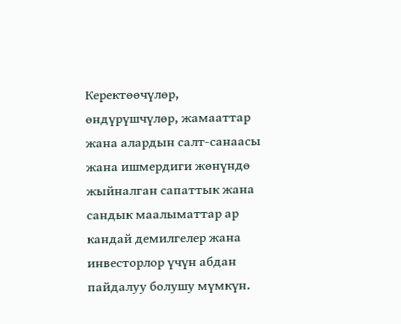Керектөөчүлөр, өндүрүшчүлөр, жамааттар жана алардын салт-санаасы жана ишмердиги жөнүндө жыйналган сапаттык жана сандык маалыматтар ар кандай демилгелер жана инвесторлор үчүн абдан пайдалуу болушу мүмкүн.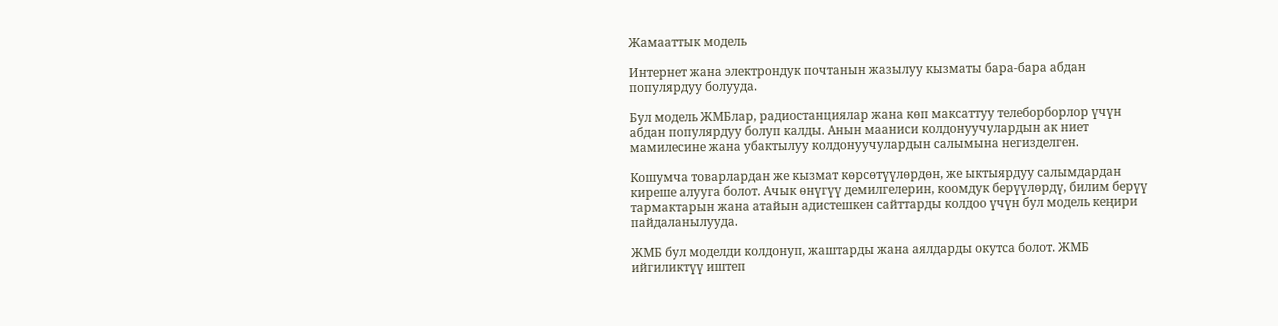Жамааттык модель

Интернет жана электрондук почтанын жазылуу кызматы бара-бара абдан популярдуу болууда.

Бул модель ЖМБлар, радиостанциялар жана көп максаттуу телеборборлор үчүн абдан популярдуу болуп калды. Анын мааниси колдонуучулардын ак ниет мамилесине жана убактылуу колдонуучулардын салымына негизделген.

Кошумча товарлардан же кызмат көрсөтүүлөрдөн, же ыктыярдуу салымдардан киреше алууга болот. Ачык өнүгүү демилгелерин, коомдук берүүлөрдү, билим берүү тармактарын жана атайын адистешкен сайттарды колдоо үчүн бул модель кеңири пайдаланылууда.

ЖМБ бул моделди колдонуп, жаштарды жана аялдарды окутса болот. ЖМБ ийгиликтүү иштеп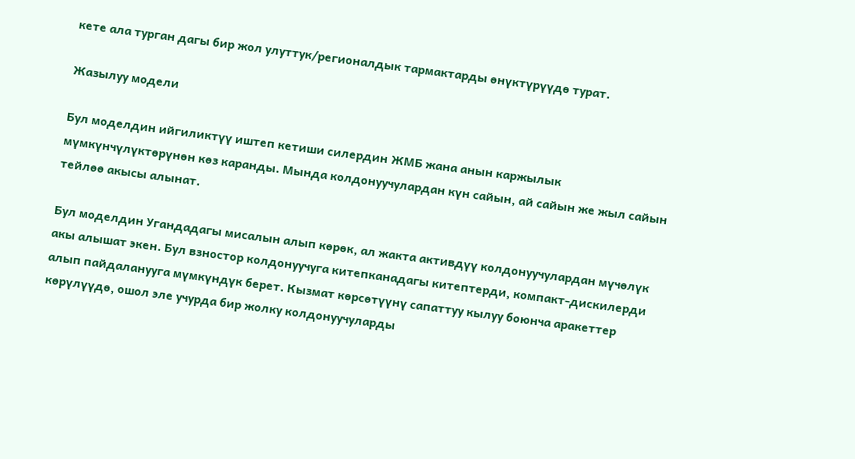кете ала турган дагы бир жол улуттук/регионалдык тармактарды өнүктүрүүдө турат.

Жазылуу модели

Бул моделдин ийгиликтүү иштеп кетиши силердин ЖМБ жана анын каржылык мүмкүнчүлүктөрүнөн көз каранды. Мында колдонуучулардан күн сайын, ай сайын же жыл сайын тейлөө акысы алынат.

Бул моделдин Угандадагы мисалын алып көрөк, ал жакта активдүү колдонуучулардан мүчөлүк акы алышат экен. Бул взностор колдонуучуга китепканадагы китептерди, компакт-дискилерди алып пайдаланууга мүмкүндүк берет. Кызмат көрсөтүүнү сапаттуу кылуу боюнча аракеттер көрүлүүдө, ошол эле учурда бир жолку колдонуучуларды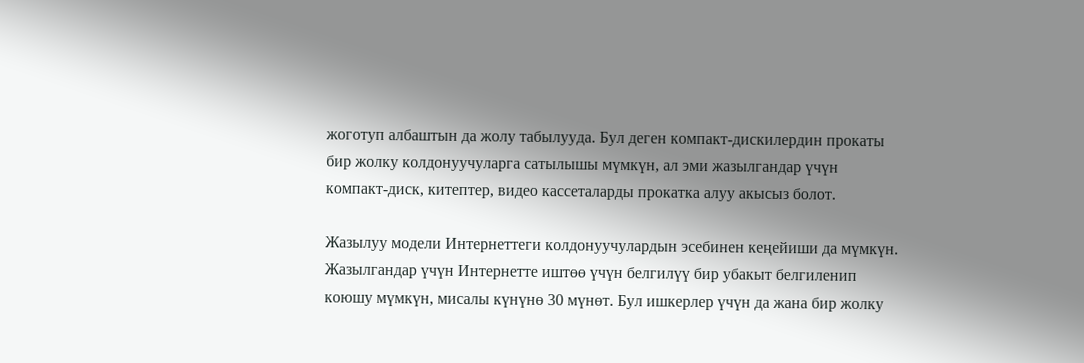жоготуп албаштын да жолу табылууда. Бул деген компакт-дискилердин прокаты бир жолку колдонуучуларга сатылышы мүмкүн, ал эми жазылгандар үчүн компакт-диск, китептер, видео кассеталарды прокатка алуу акысыз болот.

Жазылуу модели Интернеттеги колдонуучулардын эсебинен кеңейиши да мүмкүн. Жазылгандар үчүн Интернетте иштөө үчүн белгилүү бир убакыт белгиленип коюшу мүмкүн, мисалы күнүнө 30 мүнөт. Бул ишкерлер үчүн да жана бир жолку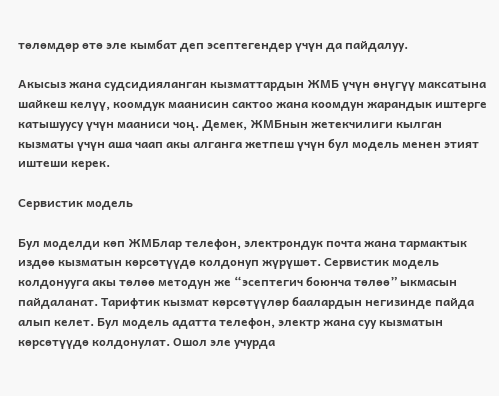төлөмдөр өтө эле кымбат деп эсептегендер үчүн да пайдалуу.

Акысыз жана судсидияланган кызматтардын ЖМБ үчүн өнүгүү максатына шайкеш келүү, коомдук маанисин сактоо жана коомдун жарандык иштерге катышуусу үчүн мааниси чоң. Демек, ЖМБнын жетекчилиги кылган кызматы үчүн аша чаап акы алганга жетпеш үчүн бул модель менен этият иштеши керек.

Сервистик модель

Бул моделди көп ЖМБлар телефон, электрондук почта жана тармактык издөө кызматын көрсөтүүдө колдонуп жүрүшөт. Сервистик модель колдонууга акы төлөө методун же “эсептегич боюнча төлөө” ыкмасын пайдаланат. Тарифтик кызмат көрсөтүүлөр баалардын негизинде пайда алып келет. Бул модель адатта телефон, электр жана суу кызматын көрсөтүүдө колдонулат. Ошол эле учурда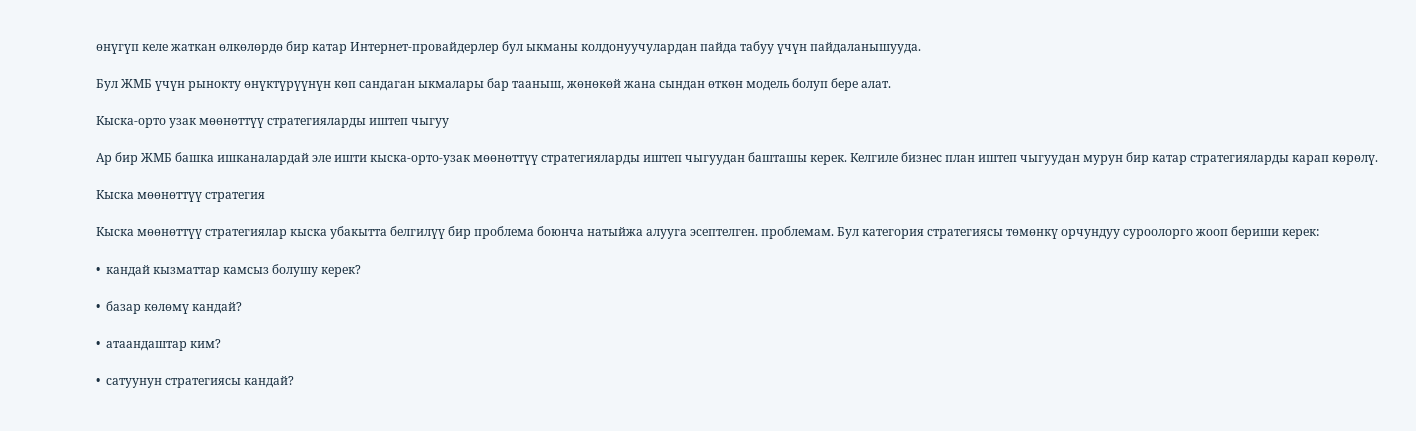өнүгүп келе жаткан өлкөлөрдө бир катар Интернет-провайдерлер бул ыкманы колдонуучулардан пайда табуу үчүн пайдаланышууда.

Бул ЖМБ үчүн рынокту өнүктүрүүнүн көп сандаган ыкмалары бар тааныш, жөнөкөй жана сындан өткөн модель болуп бере алат.

Кыска-орто узак мөөнөттүү стратегияларды иштеп чыгуу

Ар бир ЖМБ башка ишканалардай эле ишти кыска-орто-узак мөөнөттүү стратегияларды иштеп чыгуудан башташы керек. Келгиле бизнес план иштеп чыгуудан мурун бир катар стратегияларды карап көрөлү.

Кыска мөөнөттүү стратегия

Кыска мөөнөттүү стратегиялар кыска убакытта белгилүү бир проблема боюнча натыйжа алууга эсептелген. проблемам. Бул категория стратегиясы төмөнкү орчундуу суроолорго жооп бериши керек:

•  кандай кызматтар камсыз болушу керек?

•  базар көлөмү кандай?

•  атаандаштар ким?

•  сатуунун стратегиясы кандай?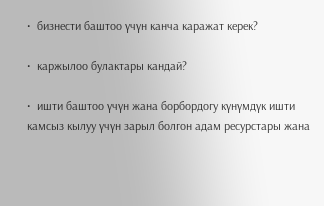•  бизнести баштоо үчүн канча каражат керек?

•  каржылоо булактары кандай?

•  ишти баштоо үчүн жана борбордогу күнүмдүк ишти камсыз кылуу үчүн зарыл болгон адам ресурстары жана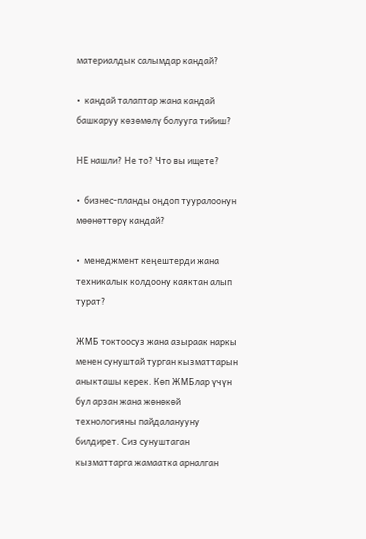материалдык салымдар кандай?

•  кандай талаптар жана кандай башкаруу көзөмөлү болууга тийиш?

НЕ нашли? Не то? Что вы ищете?

•  бизнес-планды оңдоп тууралоонун мөөнөттөрү кандай?

•  менеджмент кеңештерди жана техникалык колдоону каяктан алып турат?

ЖМБ токтоосуз жана азыраак наркы менен сунуштай турган кызматтарын аныкташы керек. Көп ЖМБлар үчүн бул арзан жана жөнөкөй технологияны пайдаланууну билдирет. Сиз сунуштаган кызматтарга жамаатка арналган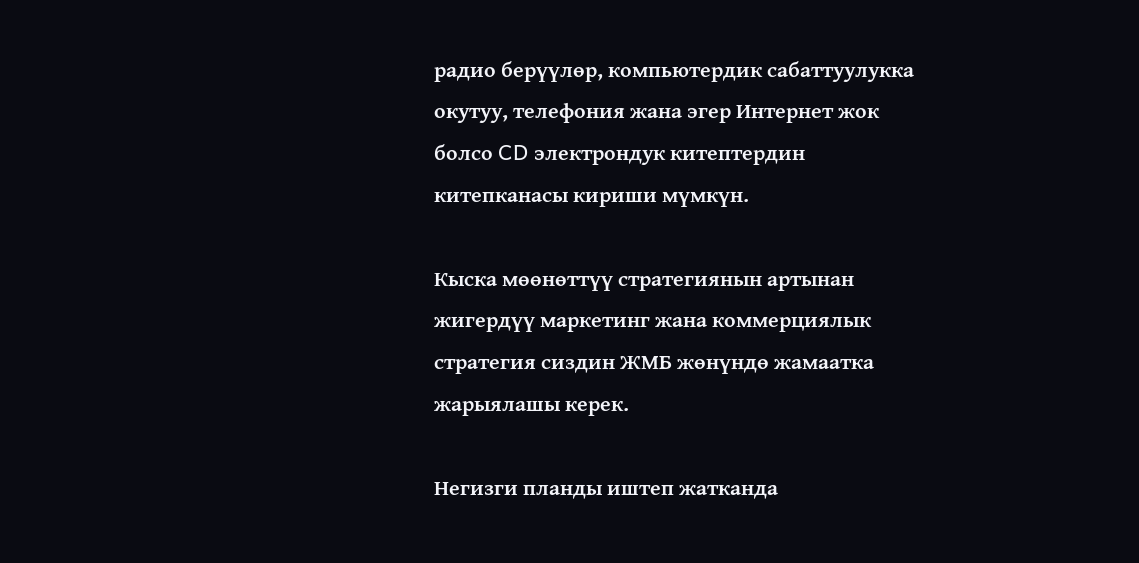радио берүүлөр, компьютердик сабаттуулукка окутуу, телефония жана эгер Интернет жок болсо CD электрондук китептердин китепканасы кириши мүмкүн.

Кыска мөөнөттүү стратегиянын артынан жигердүү маркетинг жана коммерциялык стратегия сиздин ЖМБ жөнүндө жамаатка жарыялашы керек.

Негизги планды иштеп жатканда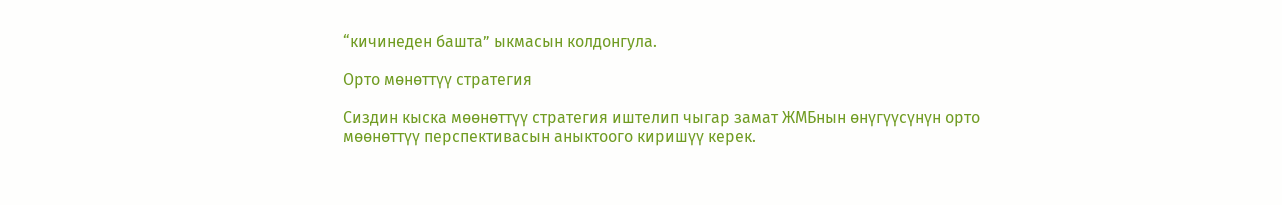“кичинеден башта” ыкмасын колдонгула.

Орто мөнөттүү стратегия

Сиздин кыска мөөнөттүү стратегия иштелип чыгар замат ЖМБнын өнүгүүсүнүн орто мөөнөттүү перспективасын аныктоого киришүү керек.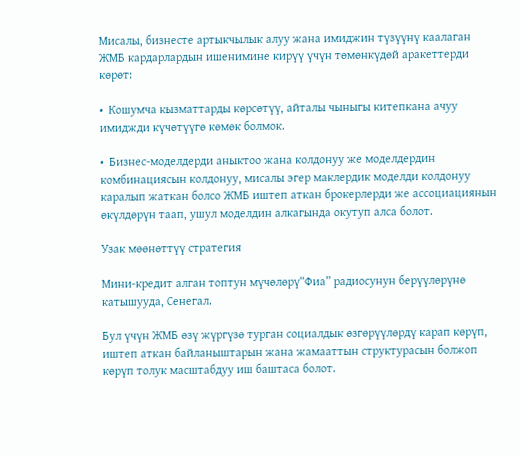Мисалы, бизнесте артыкчылык алуу жана имиджин түзүүнү каалаган ЖМБ кардарлардын ишенимине кирүү үчүн төмөнкүдөй аракеттерди көрөт:

•  Кошумча кызматтарды көрсөтүү, айталы чыныгы китепкана ачуу имиджди күчөтүүгө көмөк болмок.

•  Бизнес-моделдерди аныктоо жана колдонуу же моделдердин комбинациясын колдонуу, мисалы эгер маклердик моделди колдонуу каралып жаткан болсо ЖМБ иштеп аткан брокерлерди же ассоциациянын өкүлдөрүн таап, ушул моделдин алкагында окутуп алса болот.

Узак мөөнөттүү стратегия

Мини-кредит алган топтун мүчөлөрү“Фиа” радиосунун берүүлөрүнө катышууда, Сенегал.

Бул үчүн ЖМБ өзү жүргүзө турган социалдык өзгөрүүлөрдү карап көрүп, иштеп аткан байланыштарын жана жамааттын структурасын болжоп көрүп толук масштабдуу иш баштаса болот.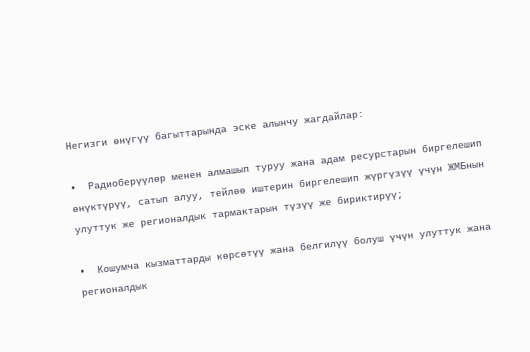Негизги өнүгүү багыттарында эске алынчу жагдайлар:

•  Радиоберүүлөр менен алмашып туруу жана адам ресурстарын биргелешип өнүктүрүү, сатып алуу, тейлөө иштерин биргелешип жүргүзүү үчүн ЖМБнын улуттук же регионалдык тармактарын түзүү же бириктирүү;

•  Кошумча кызматтарды көрсөтүү жана белгилүү болуш үчүн улуттук жана регионалдык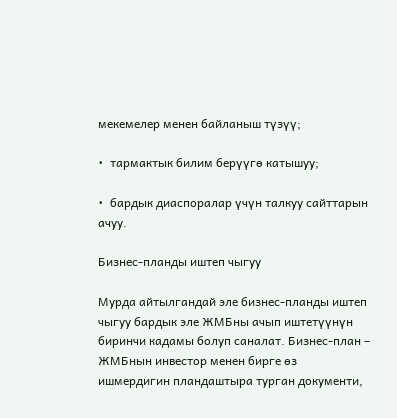мекемелер менен байланыш түзүү;

•  тармактык билим берүүгө катышуу;

•  бардык диаспоралар үчүн талкуу сайттарын ачуу.

Бизнес-планды иштеп чыгуу

Мурда айтылгандай эле бизнес-планды иштеп чыгуу бардык эле ЖМБны ачып иштетүүнүн биринчи кадамы болуп саналат. Бизнес-план – ЖМБнын инвестор менен бирге өз ишмердигин пландаштыра турган документи,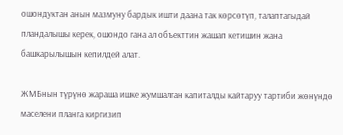ошондуктан анын мазмуну бардык ишти даана так көрсөтүп, талаптагыдай пландалышы керек, ошондо гана ал объекттин жашап кетишин жана башкарылышын кепилдей алат.

ЖМБнын түрүнө жараша ишке жумшалган капиталды кайтаруу тартиби жөнүндө маселени планга киргизип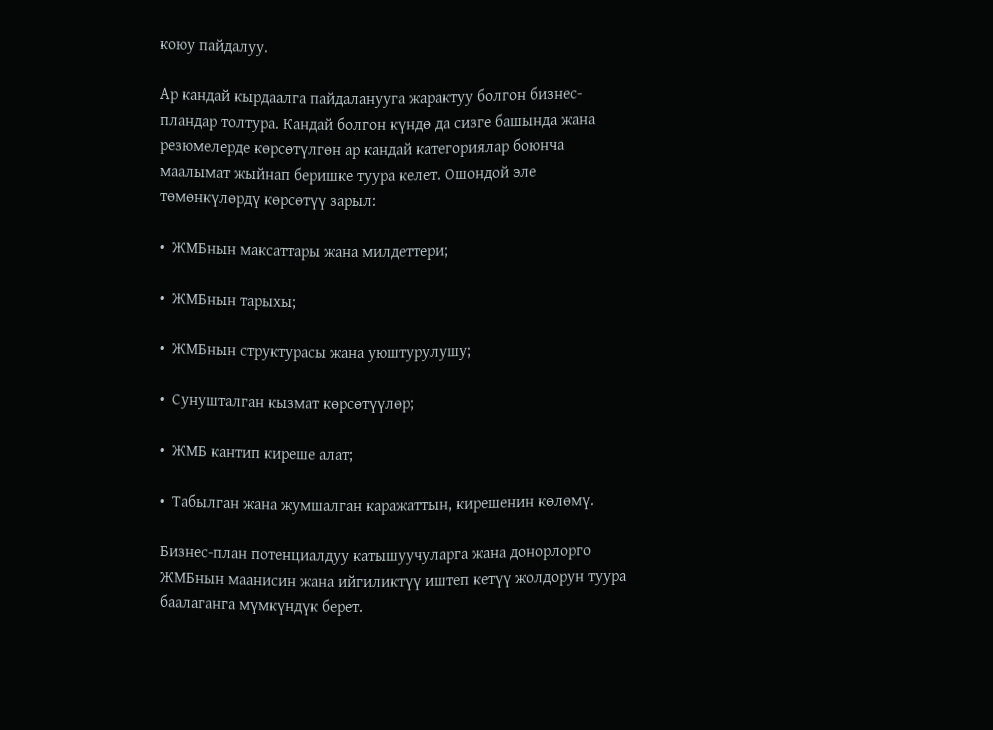коюу пайдалуу.

Ар кандай кырдаалга пайдаланууга жарактуу болгон бизнес-пландар толтура. Кандай болгон күндө да сизге башында жана резюмелерде көрсөтүлгөн ар кандай категориялар боюнча маалымат жыйнап беришке туура келет. Ошондой эле төмөнкүлөрдү көрсөтүү зарыл:

•  ЖМБнын максаттары жана милдеттери;

•  ЖМБнын тарыхы;

•  ЖМБнын структурасы жана уюштурулушу;

•  Сунушталган кызмат көрсөтүүлөр;

•  ЖМБ кантип киреше алат;

•  Табылган жана жумшалган каражаттын, кирешенин көлөмү.

Бизнес-план потенциалдуу катышуучуларга жана донорлорго ЖМБнын маанисин жана ийгиликтүү иштеп кетүү жолдорун туура баалаганга мүмкүндүк берет.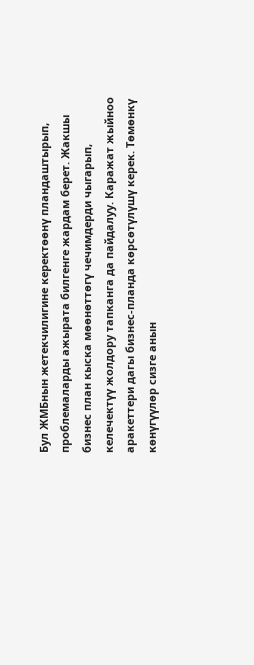Бул ЖМБнын жетекчилигине керектөөнү пландаштырып, проблемаларды ажырата билгенге жардам берет. Жакшы бизнес план кыска мөөнөттөгү чечимдерди чыгарып, келечектүү жолдору тапканга да пайдалуу. Каражат жыйноо аракеттери дагы бизнес-планда көрсөтүлүшү керек. Төмөнкү көнүгүүлөр сизге анын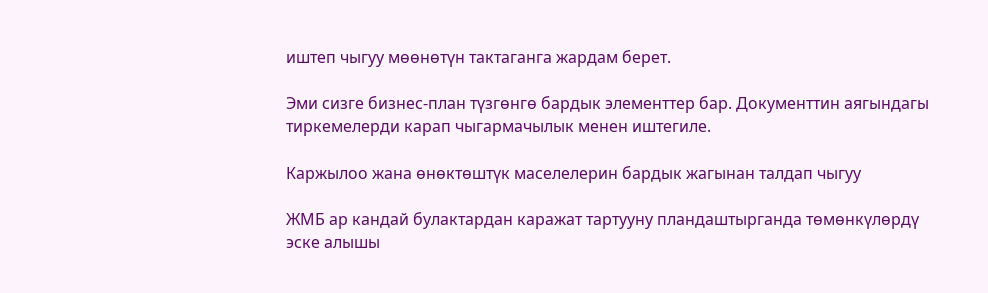иштеп чыгуу мөөнөтүн тактаганга жардам берет.

Эми сизге бизнес-план түзгөнгө бардык элементтер бар. Документтин аягындагы тиркемелерди карап чыгармачылык менен иштегиле.

Каржылоо жана өнөктөштүк маселелерин бардык жагынан талдап чыгуу

ЖМБ ар кандай булактардан каражат тартууну пландаштырганда төмөнкүлөрдү эске алышы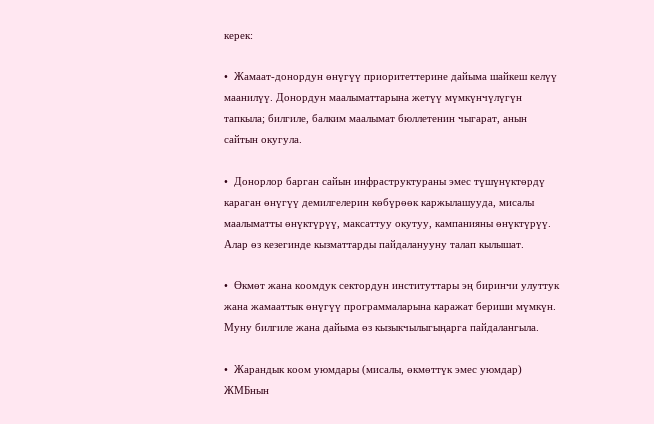керек:

•  Жамаат-донордун өнүгүү приоритеттерине дайыма шайкеш келүү маанилүү. Донордун маалыматтарына жетүү мүмкүнчүлүгүн тапкыла; билгиле, балким маалымат бюллетенин чыгарат, анын сайтын окугула.

•  Донорлор барган сайын инфраструктураны эмес түшүнүктөрдү караган өнүгүү демилгелерин көбүрөөк каржылашууда, мисалы маалыматты өнүктүрүү, максаттуу окутуу, кампанияны өнүктүрүү. Алар өз кезегинде кызматтарды пайдаланууну талап кылышат.

•  Өкмөт жана коомдук сектордун институттары эң биринчи улуттук жана жамааттык өнүгүү программаларына каражат бериши мүмкүн. Муну билгиле жана дайыма өз кызыкчылыгыңарга пайдалангыла.

•  Жарандык коом уюмдары (мисалы, өкмөттүк эмес уюмдар) ЖМБнын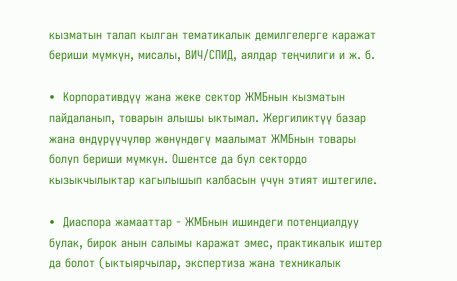кызматын талап кылган тематикалык демилгелерге каражат бериши мүмкүн, мисалы, ВИЧ/СПИД, аялдар теңчилиги и ж. б.

•  Корпоративдүү жана жеке сектор ЖМБнын кызматын пайдаланып, товарын алышы ыктымал. Жергиликтүү базар жана өндүрүүчүлөр жөнүндөгү маалымат ЖМБнын товары болуп бериши мүмкүн. Ошентсе да бул сектордо кызыкчылыктар кагылышып калбасын үчүн этият иштегиле.

•  Диаспора жамааттар - ЖМБнын ишиндеги потенциалдуу булак, бирок анын салымы каражат эмес, практикалык иштер да болот (ыктыярчылар, экспертиза жана техникалык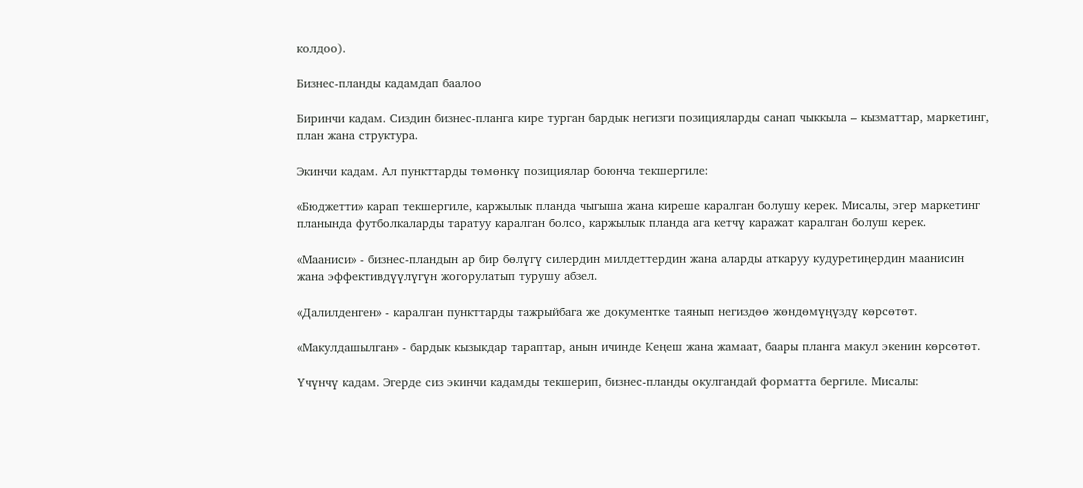колдоо).

Бизнес-планды кадамдап баалоо

Биринчи кадам. Сиздин бизнес-планга кире турган бардык негизги позицияларды санап чыккыла – кызматтар, маркетинг, план жана структура.

Экинчи кадам. Ал пункттарды төмөнкү позициялар боюнча текшергиле:

«Бюджетти» карап текшергиле, каржылык планда чыгыша жана киреше каралган болушу керек. Мисалы, эгер маркетинг планында футболкаларды таратуу каралган болсо, каржылык планда ага кетчү каражат каралган болуш керек.

«Мааниси» - бизнес-пландын ар бир бөлүгү силердин милдеттердин жана аларды аткаруу кудуретиңердин маанисин жана эффективдүүлүгүн жогорулатып турушу абзел.

«Далилденген» - каралган пункттарды тажрыйбага же документке таянып негиздөө жөндөмүңүздү көрсөтөт.

«Макулдашылган» - бардык кызыкдар тараптар, анын ичинде Кеңеш жана жамаат, баары планга макул экенин көрсөтөт.

Үчүнчү кадам. Эгерде сиз экинчи кадамды текшерип, бизнес-планды окулгандай форматта бергиле. Мисалы: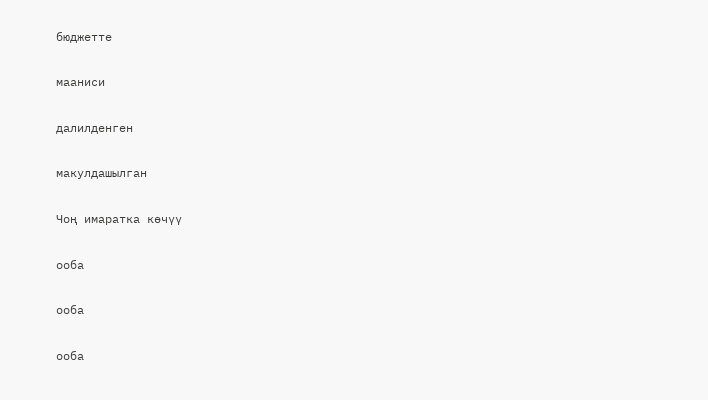бюджетте

мааниси

далилденген

макулдашылган

Чоң имаратка көчүү

ооба

ооба

ооба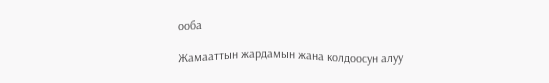ооба

Жамааттын жардамын жана колдоосун алуу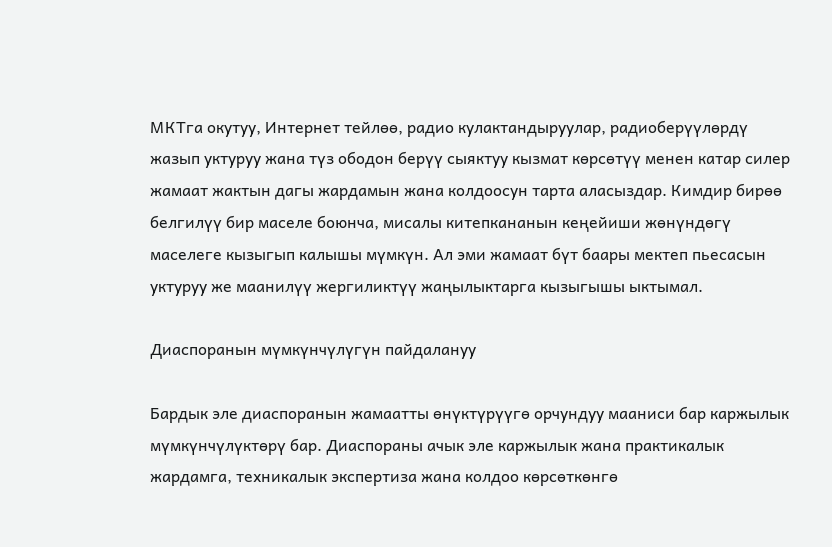МКТга окутуу, Интернет тейлөө, радио кулактандыруулар, радиоберүүлөрдү жазып уктуруу жана түз ободон берүү сыяктуу кызмат көрсөтүү менен катар силер жамаат жактын дагы жардамын жана колдоосун тарта аласыздар. Кимдир бирөө белгилүү бир маселе боюнча, мисалы китепкананын кеңейиши жөнүндөгү маселеге кызыгып калышы мүмкүн. Ал эми жамаат бүт баары мектеп пьесасын уктуруу же маанилүү жергиликтүү жаңылыктарга кызыгышы ыктымал.

Диаспоранын мүмкүнчүлүгүн пайдалануу

Бардык эле диаспоранын жамаатты өнүктүрүүгө орчундуу мааниси бар каржылык мүмкүнчүлүктөрү бар. Диаспораны ачык эле каржылык жана практикалык жардамга, техникалык экспертиза жана колдоо көрсөткөнгө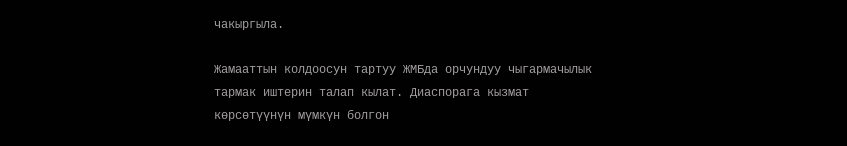чакыргыла.

Жамааттын колдоосун тартуу ЖМБда орчундуу чыгармачылык тармак иштерин талап кылат. Диаспорага кызмат көрсөтүүнүн мүмкүн болгон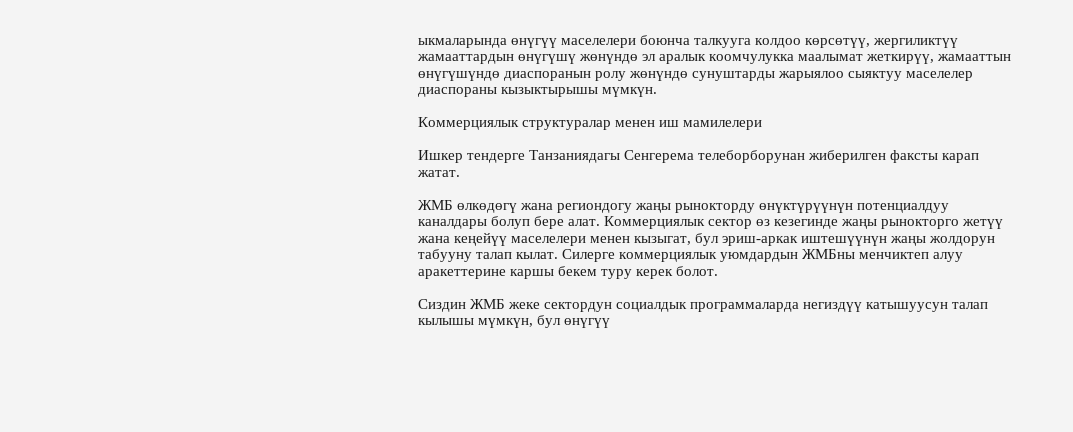ыкмаларында өнүгүү маселелери боюнча талкууга колдоо көрсөтүү, жергиликтүү жамааттардын өнүгүшү жөнүндө эл аралык коомчулукка маалымат жеткирүү, жамааттын өнүгүшүндө диаспоранын ролу жөнүндө сунуштарды жарыялоо сыяктуу маселелер диаспораны кызыктырышы мүмкүн.

Коммерциялык структуралар менен иш мамилелери

Ишкер тендерге Танзаниядагы Сенгерема телеборборунан жиберилген факсты карап жатат.

ЖМБ өлкөдөгү жана региондогу жаңы рынокторду өнүктүрүүнүн потенциалдуу каналдары болуп бере алат. Коммерциялык сектор өз кезегинде жаңы рынокторго жетүү жана кеңейүү маселелери менен кызыгат, бул эриш-аркак иштешүүнүн жаңы жолдорун табууну талап кылат. Силерге коммерциялык уюмдардын ЖМБны менчиктеп алуу аракеттерине каршы бекем туру керек болот.

Сиздин ЖМБ жеке сектордун социалдык программаларда негиздүү катышуусун талап кылышы мүмкүн, бул өнүгүү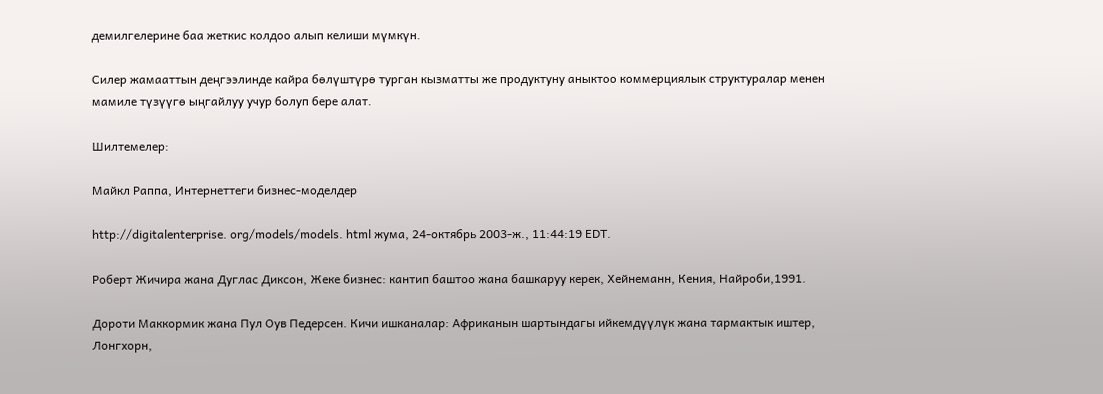демилгелерине баа жеткис колдоо алып келиши мүмкүн.

Силер жамааттын деңгээлинде кайра бөлүштүрө турган кызматты же продуктуну аныктоо коммерциялык структуралар менен мамиле түзүүгө ыңгайлуу учур болуп бере алат.

Шилтемелер:

Майкл Раппа, Интернеттеги бизнес-моделдер

http://digitalenterprise. org/models/models. html жума, 24-октябрь 2003-ж., 11:44:19 EDT.

Роберт Жичира жана Дуглас Диксон, Жеке бизнес: кантип баштоо жана башкаруу керек, Хейнеманн, Кения, Найроби,1991.

Дороти Маккормик жана Пул Оув Педерсен. Кичи ишканалар: Африканын шартындагы ийкемдүүлүк жана тармактык иштер, Лонгхорн,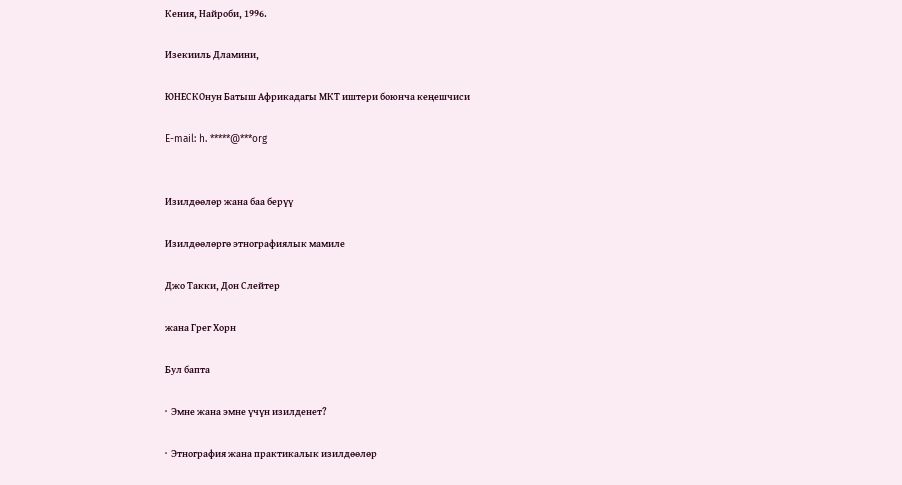Кения, Найроби, 1996.

Изекииль Дламини,

ЮНЕСКОнун Батыш Африкадагы МКТ иштери боюнча кеңешчиси

E-mail: h. *****@***org


Изилдөөлөр жана баа берүү

Изилдөөлөргө этнографиялык мамиле

Джо Такки, Дон Слейтер

жана Грег Хорн

Бул бапта

·  Эмне жана эмне үчүн изилденет?

·  Этнография жана практикалык изилдөөлөр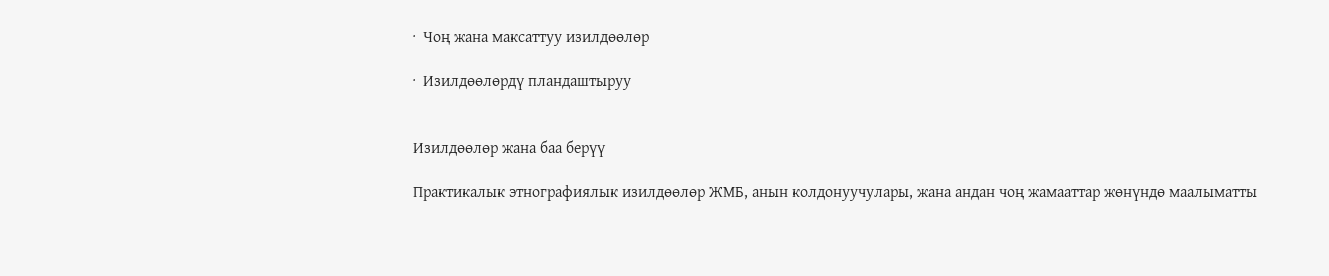·  Чоң жана максаттуу изилдөөлөр

·  Изилдөөлөрдү пландаштыруу


Изилдөөлөр жана баа берүү

Практикалык этнографиялык изилдөөлөр ЖМБ, анын колдонуучулары, жана андан чоң жамааттар жөнүндө маалыматты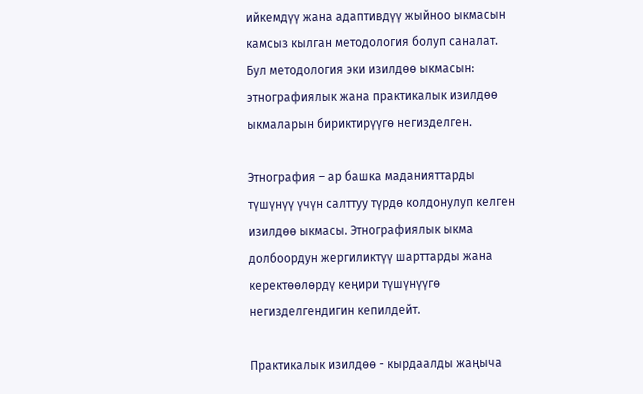ийкемдүү жана адаптивдүү жыйноо ыкмасын камсыз кылган методология болуп саналат. Бул методология эки изилдөө ыкмасын: этнографиялык жана практикалык изилдөө ыкмаларын бириктирүүгө негизделген.

Этнография – ар башка маданияттарды түшүнүү үчүн салттуу түрдө колдонулуп келген изилдөө ыкмасы. Этнографиялык ыкма долбоордун жергиликтүү шарттарды жана керектөөлөрдү кеңири түшүнүүгө негизделгендигин кепилдейт.

Практикалык изилдөө - кырдаалды жаңыча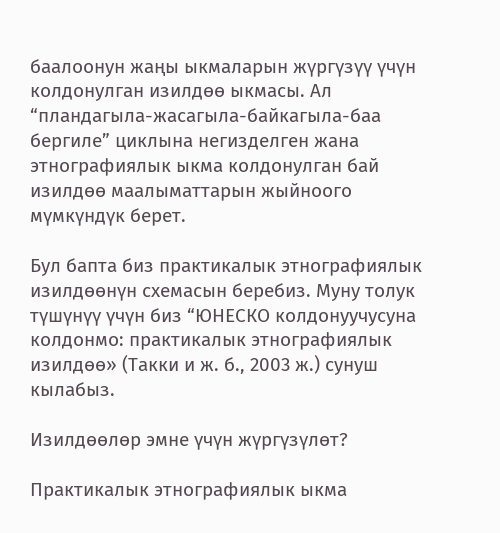баалоонун жаңы ыкмаларын жүргүзүү үчүн колдонулган изилдөө ыкмасы. Ал “пландагыла-жасагыла-байкагыла-баа бергиле” циклына негизделген жана этнографиялык ыкма колдонулган бай изилдөө маалыматтарын жыйноого мүмкүндүк берет.

Бул бапта биз практикалык этнографиялык изилдөөнүн схемасын беребиз. Муну толук түшүнүү үчүн биз “ЮНЕСКО колдонуучусуна колдонмо: практикалык этнографиялык изилдөө» (Такки и ж. б., 2003 ж.) сунуш кылабыз.

Изилдөөлөр эмне үчүн жүргүзүлөт?

Практикалык этнографиялык ыкма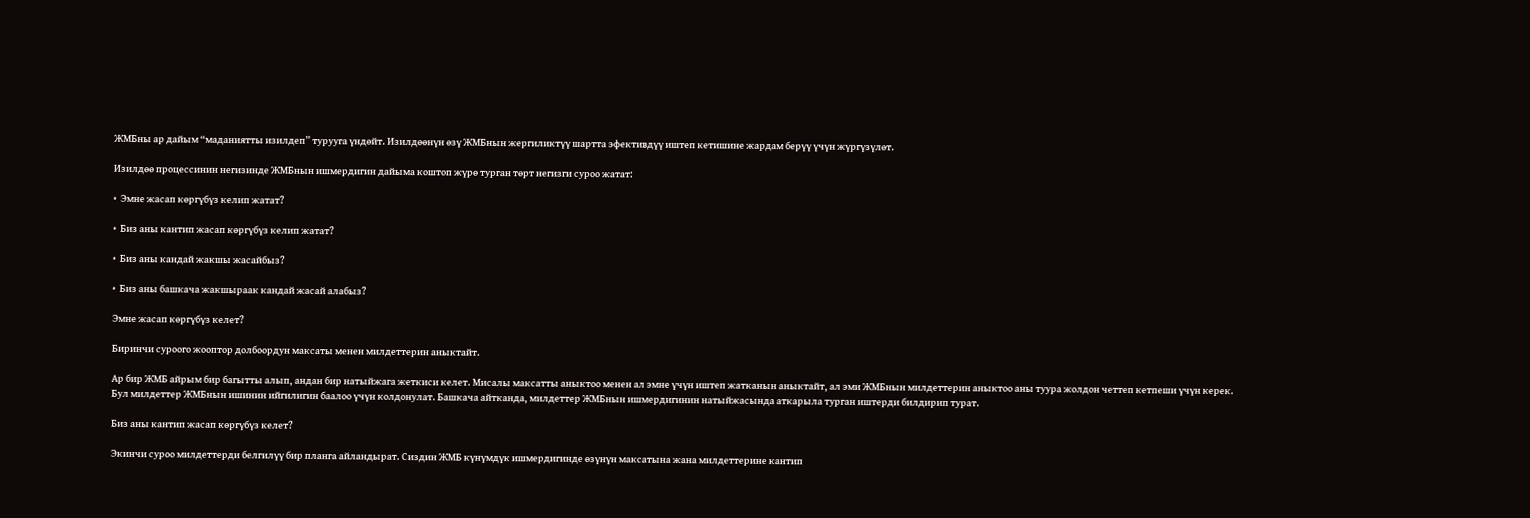ЖМБны ар дайым “маданиятты изилдеп” турууга үндөйт. Изилдөөнүн өзү ЖМБнын жергиликтүү шартта эфективдүү иштеп кетишине жардам берүү үчүн жүргүзүлөт.

Изилдөө процессинин негизинде ЖМБнын ишмердигин дайыма коштоп жүрө турган төрт негизги суроо жатат:

•  Эмне жасап көргүбүз келип жатат?

•  Биз аны кантип жасап көргүбүз келип жатат?

•  Биз аны кандай жакшы жасайбыз?

•  Биз аны башкача жакшыраак кандай жасай алабыз?

Эмне жасап көргүбүз келет?

Биринчи суроого жооптор долбоордун максаты менен милдеттерин аныктайт.

Ар бир ЖМБ айрым бир багытты алып, андан бир натыйжага жеткиси келет. Мисалы максатты аныктоо менен ал эмне үчүн иштеп жатканын аныктайт, ал эми ЖМБнын милдеттерин аныктоо аны туура жолдон четтеп кетпеши үчүн керек. Бул милдеттер ЖМБнын ишинин ийгилигин баалоо үчүн колдонулат. Башкача айтканда, милдеттер ЖМБнын ишмердигинин натыйжасында аткарыла турган иштерди билдирип турат.

Биз аны кантип жасап көргүбүз келет?

Экинчи суроо милдеттерди белгилүү бир планга айландырат. Сиздин ЖМБ күнүмдүк ишмердигинде өзүнүн максатына жана милдеттерине кантип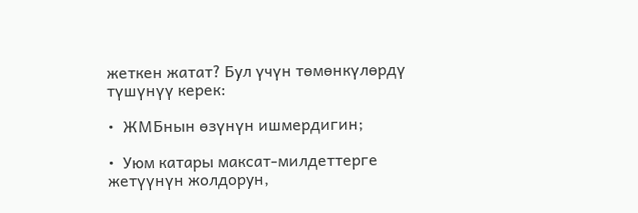жеткен жатат? Бул үчүн төмөнкүлөрдү түшүнүү керек:

•  ЖМБнын өзүнүн ишмердигин;

•  Уюм катары максат-милдеттерге жетүүнүн жолдорун,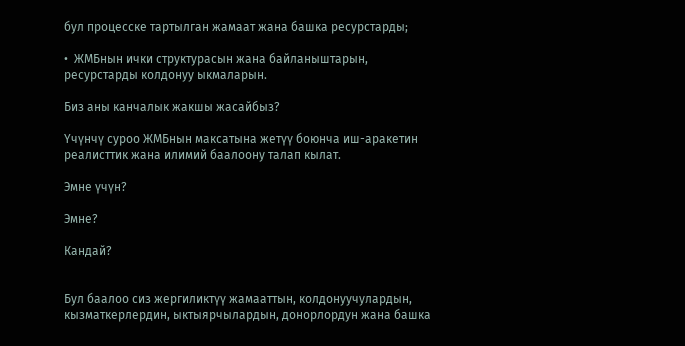бул процесске тартылган жамаат жана башка ресурстарды;

•  ЖМБнын ички структурасын жана байланыштарын, ресурстарды колдонуу ыкмаларын.

Биз аны канчалык жакшы жасайбыз?

Үчүнчү суроо ЖМБнын максатына жетүү боюнча иш-аракетин реалисттик жана илимий баалоону талап кылат.

Эмне үчүн?

Эмне?

Кандай?


Бул баалоо сиз жергиликтүү жамааттын, колдонуучулардын, кызматкерлердин, ыктыярчылардын, донорлордун жана башка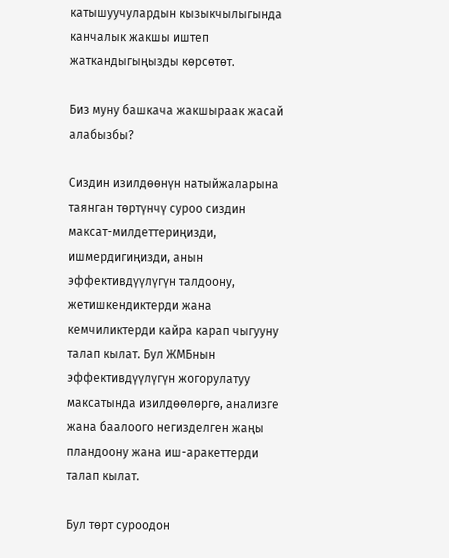катышуучулардын кызыкчылыгында канчалык жакшы иштеп жаткандыгыңызды көрсөтөт.

Биз муну башкача жакшыраак жасай алабызбы?

Сиздин изилдөөнүн натыйжаларына таянган төртүнчү суроо сиздин максат-милдеттериңизди, ишмердигиңизди, анын эффективдүүлүгүн талдоону, жетишкендиктерди жана кемчиликтерди кайра карап чыгууну талап кылат. Бул ЖМБнын эффективдүүлүгүн жогорулатуу максатында изилдөөлөргө, анализге жана баалоого негизделген жаңы пландоону жана иш-аракеттерди талап кылат.

Бул төрт суроодон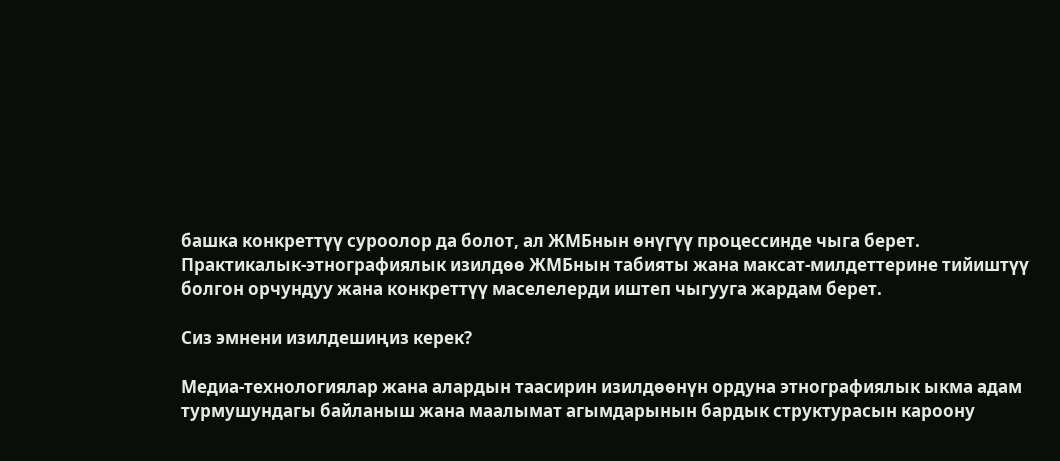башка конкреттүү суроолор да болот, ал ЖМБнын өнүгүү процессинде чыга берет. Практикалык-этнографиялык изилдөө ЖМБнын табияты жана максат-милдеттерине тийиштүү болгон орчундуу жана конкреттүү маселелерди иштеп чыгууга жардам берет.

Сиз эмнени изилдешиңиз керек?

Медиа-технологиялар жана алардын таасирин изилдөөнүн ордуна этнографиялык ыкма адам турмушундагы байланыш жана маалымат агымдарынын бардык структурасын кароону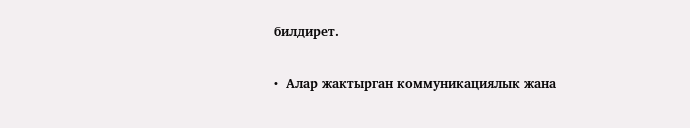билдирет.

•  Алар жактырган коммуникациялык жана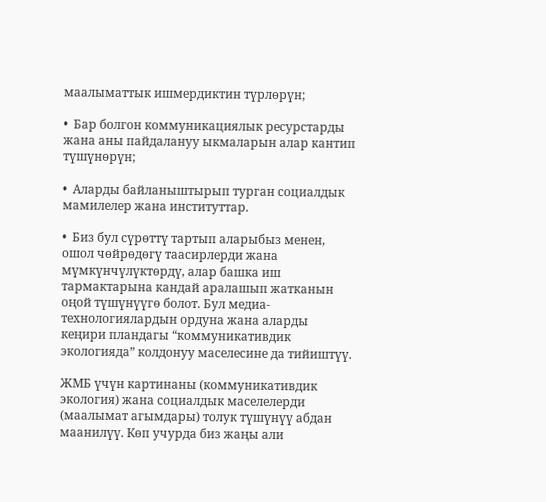маалыматтык ишмердиктин түрлөрүн;

•  Бар болгон коммуникациялык ресурстарды жана аны пайдалануу ыкмаларын алар кантип түшүнөрүн;

•  Аларды байланыштырып турган социалдык мамилелер жана институттар.

•  Биз бул сүрөттү тартып аларыбыз менен, ошол чөйрөдөгү таасирлерди жана мүмкүнчүлүктөрдү, алар башка иш тармактарына кандай аралашып жатканын оңой түшүнүүгө болот. Бул медиа-технологиялардын ордуна жана аларды кеңири пландагы “коммуникативдик экологияда” колдонуу маселесине да тийиштүү.

ЖМБ үчүн картинаны (коммуникативдик экология) жана социалдык маселелерди (маалымат агымдары) толук түшүнүү абдан маанилүү. Көп учурда биз жаңы али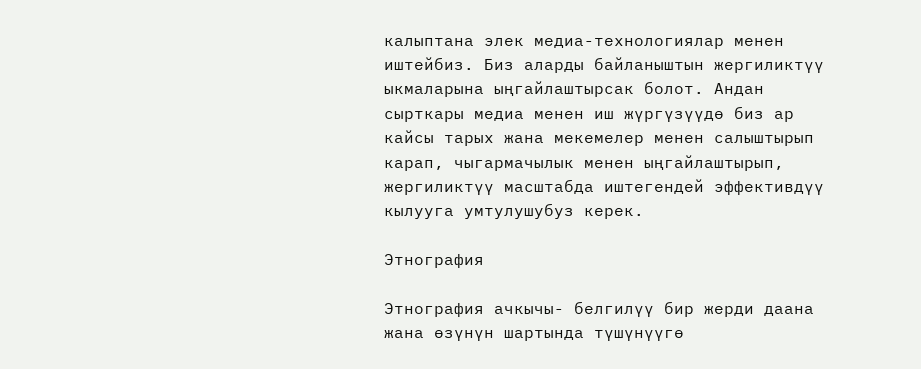калыптана элек медиа-технологиялар менен иштейбиз. Биз аларды байланыштын жергиликтүү ыкмаларына ыңгайлаштырсак болот. Андан сырткары медиа менен иш жүргүзүүдө биз ар кайсы тарых жана мекемелер менен салыштырып карап, чыгармачылык менен ыңгайлаштырып, жергиликтүү масштабда иштегендей эффективдүү кылууга умтулушубуз керек.

Этнография

Этнография ачкычы- белгилүү бир жерди даана жана өзүнүн шартында түшүнүүгө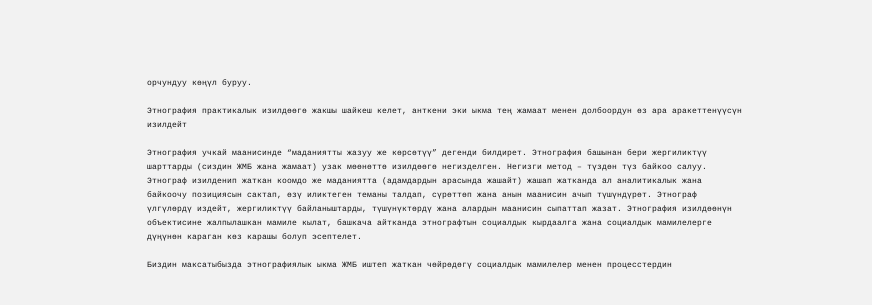орчундуу көңүл буруу.

Этнография практикалык изилдөөгө жакшы шайкеш келет, анткени эки ыкма тең жамаат менен долбоордун өз ара аракеттенүүсүн изилдейт

Этнография учкай маанисинде “маданиятты жазуу же көрсөтүү” дегенди билдирет. Этнография башынан бери жергиликтүү шарттарды (сиздин ЖМБ жана жамаат) узак мөөнөттө изилдөөгө негизделген. Негизги метод – түздөн түз байкоо салуу. Этнограф изилденип жаткан коомдо же маданиятта (адамдардын арасында жашайт) жашап жатканда ал аналитикалык жана байкоочу позициясын сактап, өзү иликтеген теманы талдап, сүрөттөп жана анын маанисин ачып түшүндүрөт. Этнограф үлгүлөрдү издейт, жергиликтүү байланыштарды, түшүнүктөрдү жана алардын маанисин сыпаттап жазат. Этнография изилдөөнүн объектисине жалпылашкан мамиле кылат, башкача айтканда этнографтын социалдык кырдаалга жана социалдык мамилелерге дүңүнөн караган көз карашы болуп эсептелет.

Биздин максатыбызда этнографиялык ыкма ЖМБ иштеп жаткан чөйрөдөгү социалдык мамилелер менен процесстердин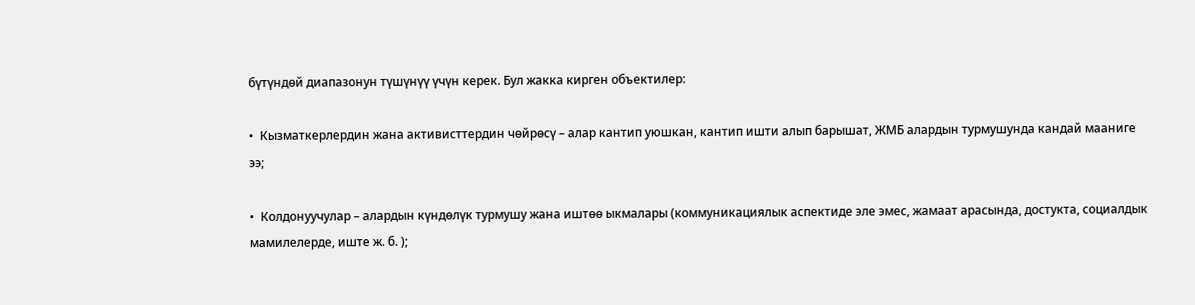бүтүндөй диапазонун түшүнүү үчүн керек. Бул жакка кирген объектилер:

•  Кызматкерлердин жана активисттердин чөйрөсү – алар кантип уюшкан, кантип ишти алып барышат, ЖМБ алардын турмушунда кандай мааниге ээ;

•  Колдонуучулар – алардын күндөлүк турмушу жана иштөө ыкмалары (коммуникациялык аспектиде эле эмес, жамаат арасында, достукта, социалдык мамилелерде, иште ж. б. );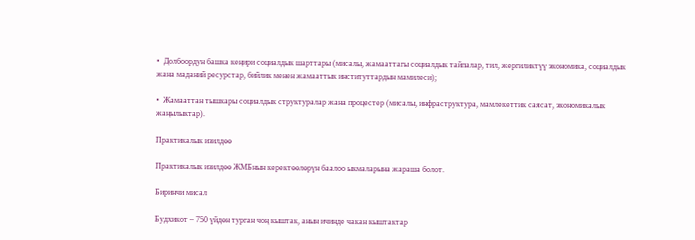•  Долбоордун башка кеңири социалдык шарттары (мисалы, жамааттагы социалдык тайпалар, тил, жергиликтүү экономика, социалдык жана маданий ресурстар, бийлик менен жамааттык институттардын мамилеси);

•  Жамааттан тышкары социалдык структуралар жана процестер (мисалы, инфраструктура, мамлекеттик саясат, экономикалык жаңылыктар).

Практикалык изилдөө

Практикалык изилдөө ЖМБнын керектөөлөрүн баалоо ыкмаларына жараша болот.

Биринчи мисал

Будхикот – 750 үйдөн турган чоң кыштак, анын ичинде чакан кыштактар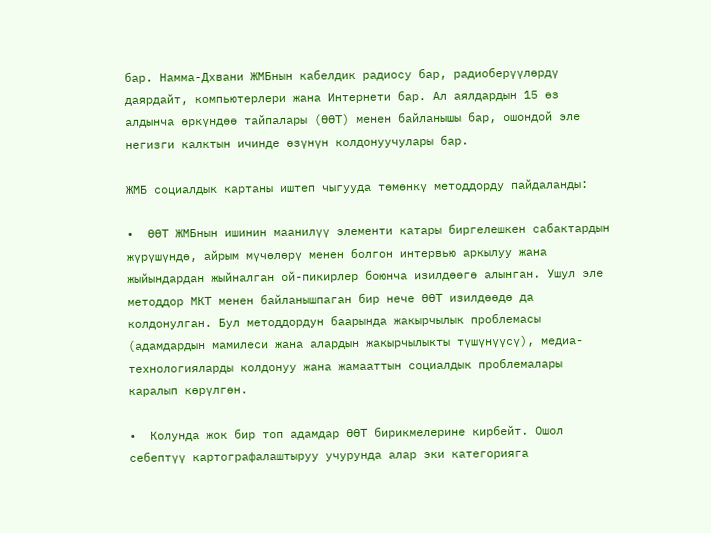бар. Намма-Дхвани ЖМБнын кабелдик радиосу бар, радиоберүүлөрдү даярдайт, компьютерлери жана Интернети бар. Ал аялдардын 15 өз алдынча өркүндөө тайпалары (ӨӨТ) менен байланышы бар, ошондой эле негизги калктын ичинде өзүнүн колдонуучулары бар.

ЖМБ социалдык картаны иштеп чыгууда төмөнкү методдорду пайдаланды:

•  ӨӨТ ЖМБнын ишинин маанилүү элементи катары биргелешкен сабактардын жүрүшүндө, айрым мүчөлөрү менен болгон интервью аркылуу жана жыйындардан жыйналган ой-пикирлер боюнча изилдөөгө алынган. Ушул эле методдор МКТ менен байланышпаган бир нече ӨӨТ изилдөөдө да колдонулган. Бул методдордун баарында жакырчылык проблемасы (адамдардын мамилеси жана алардын жакырчылыкты түшүнүүсү), медиа-технологияларды колдонуу жана жамааттын социалдык проблемалары каралып көрүлгөн.

•  Колунда жок бир топ адамдар ӨӨТ бирикмелерине кирбейт. Ошол себептүү картографалаштыруу учурунда алар эки категорияга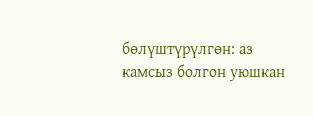бөлүштүрүлгөн: аз камсыз болгон уюшкан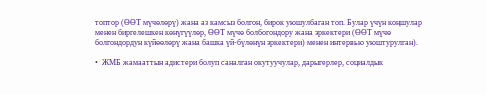топтор (ӨӨТ мүчөлөрү) жана аз камсыз болгон, бирок уюшулбаган топ. Булар үчүн коңшулар менен биргелешкен көнүгүүлөр, ӨӨТ мүчө болбогондору жана эркектери (ӨӨТ мүчө болгондордун күйөөлөрү жана башка үй-бүлөнүн эркектери) менен интервью уюштурулган).

•  ЖМБ жамааттын адистери болуп саналган окутуучулар, дарыгерлер, социалдык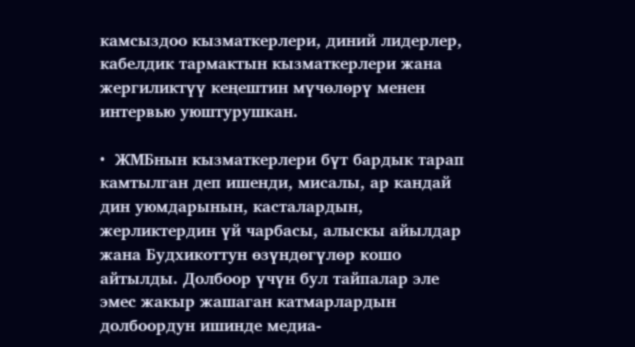камсыздоо кызматкерлери, диний лидерлер, кабелдик тармактын кызматкерлери жана жергиликтүү кеңештин мүчөлөрү менен интервью уюштурушкан.

•  ЖМБнын кызматкерлери бүт бардык тарап камтылган деп ишенди, мисалы, ар кандай дин уюмдарынын, касталардын, жерликтердин үй чарбасы, алыскы айылдар жана Будхикоттун өзүндөгүлөр кошо айтылды. Долбоор үчүн бул тайпалар эле эмес жакыр жашаган катмарлардын долбоордун ишинде медиа-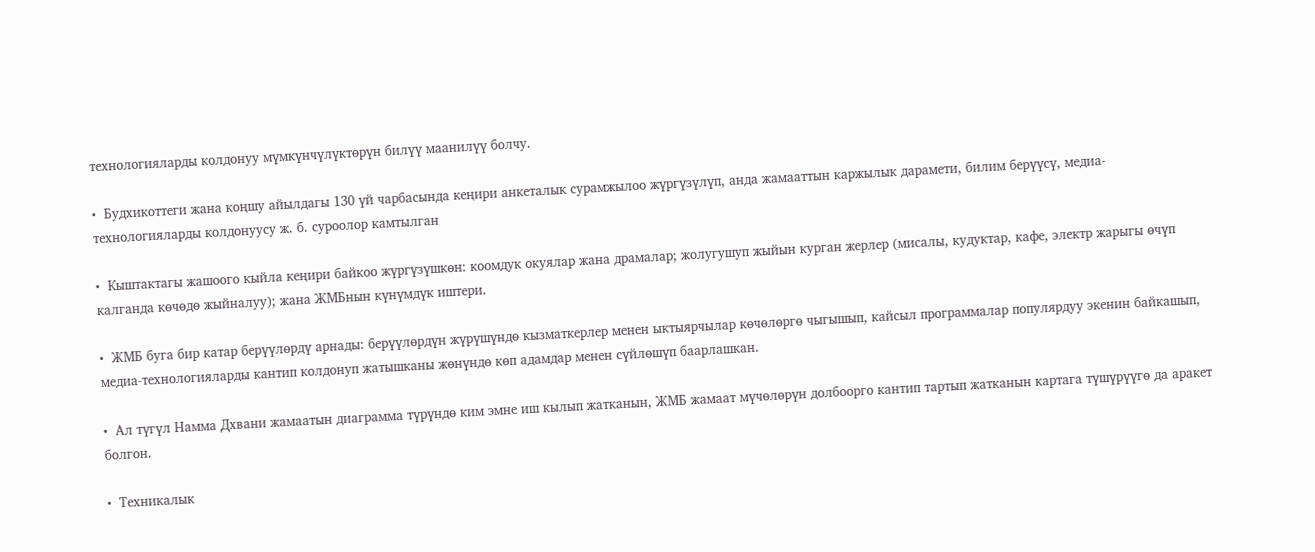технологияларды колдонуу мүмкүнчүлүктөрүн билүү маанилүү болчу.

•  Будхикоттеги жана коңшу айылдагы 130 үй чарбасында кеңири анкеталык сурамжылоо жүргүзүлүп, анда жамааттын каржылык дарамети, билим берүүсү, медиа-технологияларды колдонуусу ж. б. суроолор камтылган

•  Кыштактагы жашоого кыйла кеңири байкоо жүргүзүшкөн: коомдук окуялар жана драмалар; жолугушуп жыйын курган жерлер (мисалы, кудуктар, кафе, электр жарыгы өчүп калганда көчөдө жыйналуу); жана ЖМБнын күнүмдүк иштери.

•  ЖМБ буга бир катар берүүлөрдү арнады: берүүлөрдүн жүрүшүндө кызматкерлер менен ыктыярчылар көчөлөргө чыгышып, кайсыл программалар популярдуу экенин байкашып, медиа-технологияларды кантип колдонуп жатышканы жөнүндө көп адамдар менен сүйлөшүп баарлашкан.

•  Ал түгүл Намма Дхвани жамаатын диаграмма түрүндө ким эмне иш кылып жатканын, ЖМБ жамаат мүчөлөрүн долбоорго кантип тартып жатканын картага түшүрүүгө да аракет болгон.

•  Техникалык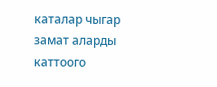каталар чыгар замат аларды каттоого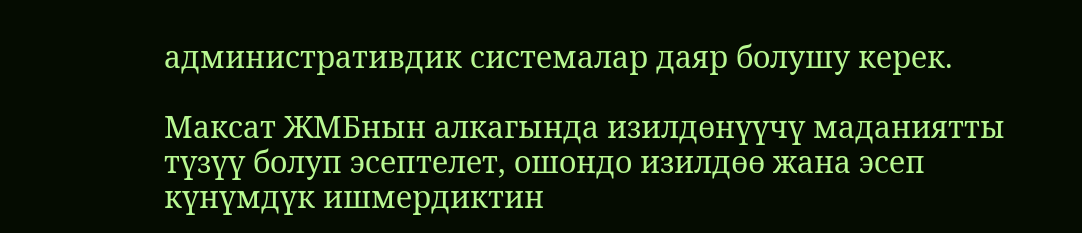административдик системалар даяр болушу керек.

Максат ЖМБнын алкагында изилдөнүүчү маданиятты түзүү болуп эсептелет, ошондо изилдөө жана эсеп күнүмдүк ишмердиктин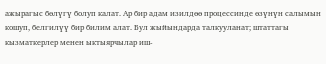ажырагыс бөлүгү болуп калат. Ар бир адам изилдөө процессинде өзүнүн салымын кошуп, белгилүү бир билим алат. Бул жыйындарда талкууланат; штаттагы кызматкерлер менен ыктыярчылар иш-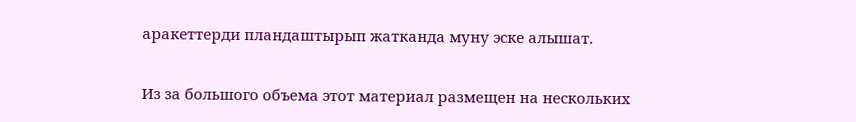аракеттерди пландаштырып жатканда муну эске алышат.

Из за большого объема этот материал размещен на нескольких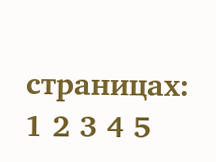страницах:
1 2 3 4 5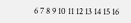6 7 8 9 10 11 12 13 14 15 16